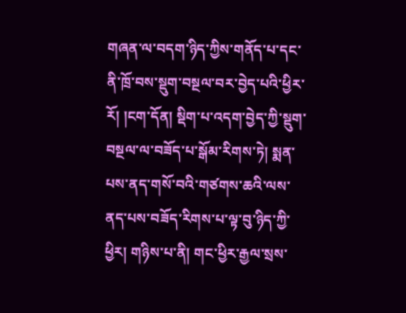གཞན་ལ་བདག་ཉིད་ཀྱིས་གནོད་པ་དང་ནི་ཁྲོ་བས་སྡུག་བསྔལ་བར་བྱེད་པའི་ཕྱིར་རོ། །ངག་དོན། སྡིག་པ་འདག་བྱེད་ཀྱི་སྡུག་བསྔལ་ལ་བཟོད་པ་སྒོམ་རིགས་ཏེ། སྨན་པས་ནད་གསོ་བའི་གཙགས་ཆའི་ལས་ནད་པས་བཟོད་རིགས་པ་ལྟ་བུ་ཉིད་ཀྱི་ཕྱིར། གཉིས་པ་ནི། གང་ཕྱིར་རྒྱལ་སྲས་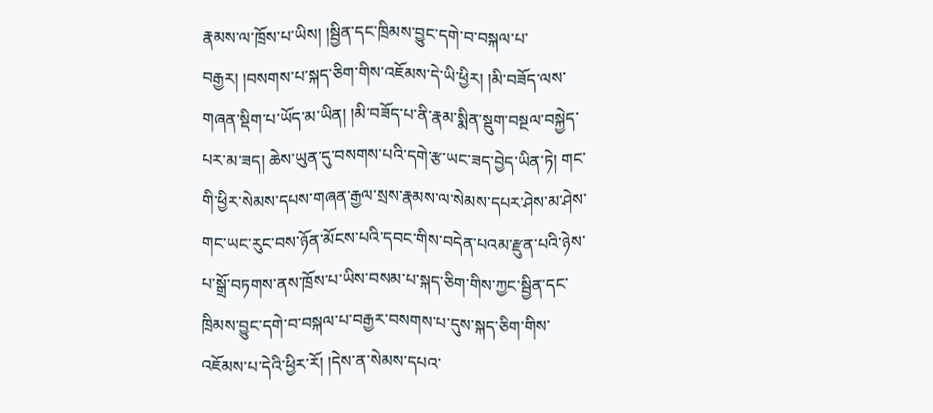རྣམས་ལ་ཁྲོས་པ་ཡིས། །སྦྱིན་དང་ཁྲིམས་བྱུང་དགེ་བ་བསྐལ་པ་བརྒྱར། །བསགས་པ་སྐད་ཅིག་གིས་འཇོམས་དེ་ཡི་ཕྱིར། །མི་བཟོད་ལས་གཞན་སྡིག་པ་ཡོད་མ་ཡིན། །མི་བཟོད་པ་ནི་རྣམ་སྨིན་སྡུག་བསྔལ་བསྐྱེད་པར་མ་ཟད། ཆེས་ཡུན་དུ་བསགས་པའི་དགེ་རྩ་ཡང་ཟད་བྱེད་ཡིན་ཏེ། གང་གི་ཕྱིར་སེམས་དཔས་གཞན་རྒྱལ་སྲས་རྣམས་ལ་སེམས་དཔར་ཤེས་མ་ཤེས་གང་ཡང་རུང་བས་ཉོན་མོངས་པའི་དབང་གིས་བདེན་པའམ་རྫུན་པའི་ཉེས་པ་སྒྲོ་བཏགས་ནས་ཁྲོས་པ་ཡིས་བསམ་པ་སྐད་ཅིག་གིས་ཀྱང་སྦྱིན་དང་ཁྲིམས་བྱུང་དགེ་བ་བསྐལ་པ་བརྒྱར་བསགས་པ་དུས་སྐད་ཅིག་གིས་འཇོམས་པ་དེའི་ཕྱིར་རོ། །དེས་ན་སེམས་དཔའ་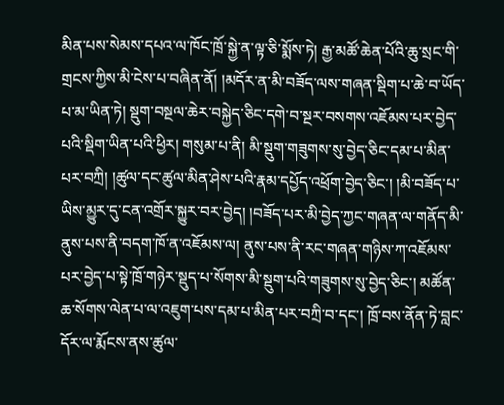མིན་པས་སེམས་དཔའ་ལ་ཁོང་ཁྲོ་སྐྱེ་ན་ལྟ་ཅི་སྨོས་ཏེ། རྒྱ་མཚོ་ཆེན་པོའི་ཆུ་སྲང་གི་གྲངས་ཀྱིས་མི་ངེས་པ་བཞིན་ནོ། །མདོར་ན་མི་བཟོད་ལས་གཞན་སྡིག་པ་ཆེ་བ་ཡོད་པ་མ་ཡིན་ཏེ། སྡུག་བསྔལ་ཆེར་བསྐྱེད་ཅིང་དགེ་བ་སྔར་བསགས་འཇོམས་པར་བྱེད་པའི་སྡིག་ཡིན་པའི་ཕྱིར། གསུམ་པ་ནི། མི་སྡུག་གཟུགས་སུ་བྱེད་ཅིང་དམ་པ་མིན་པར་བཀྲི། །ཚུལ་དང་ཚུལ་མིན་ཤེས་པའི་རྣམ་དཔྱོད་འཕྲོག་བྱེད་ཅིང་། །མི་བཟོད་པ་ཡིས་མྱུར་དུ་ངན་འགྲོར་སྐྱུར་བར་བྱེད། །བཟོད་པར་མི་བྱེད་ཀྱང་གཞན་ལ་གནོད་མི་ནུས་པས་ནི་བདག་ཁོ་ན་འཇོམས་ལ། ནུས་པས་ནི་རང་གཞན་གཉིས་ཀ་འཇོམས་པར་བྱེད་པ་སྟེ་ཁྲོ་གཉེར་སྡུད་པ་སོགས་མི་སྡུག་པའི་གཟུགས་སུ་བྱེད་ཅིང་། མཚོན་ཆ་སོགས་ལེན་པ་ལ་འཇུག་པས་དམ་པ་མིན་པར་བཀྲི་བ་དང་། ཁྲོ་བས་ནོན་ཏེ་བླང་དོར་ལ་རྨོངས་ནས་ཚུལ་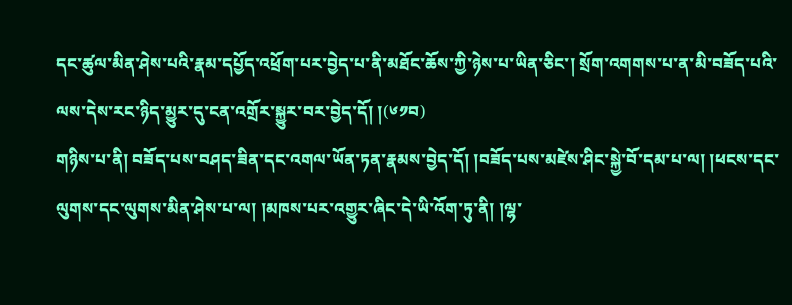དང་ཚུལ་མིན་ཤེས་པའི་རྣམ་དཔྱོད་འཕྲོག་པར་བྱེད་པ་ནི་མཐོང་ཆོས་ཀྱི་ཉེས་པ་ཡིན་ཅིང་། སྲོག་འགགས་པ་ན་མི་བཟོད་པའི་ལས་དེས་རང་ཉིད་མྱུར་དུ་ངན་འགྲོར་སྐྱུར་བར་བྱེད་དོ། །(༦༡བ)
གཉིས་པ་ནི། བཟོད་པས་བཤད་ཟིན་དང་འགལ་ཡོན་ཏན་རྣམས་བྱེད་དོ། །བཟོད་པས་མཛེས་ཤིང་སྐྱེ་བོ་དམ་པ་ལ། །ཕངས་དང་ལུགས་དང་ལུགས་མིན་ཤེས་པ་ལ། །མཁས་པར་འགྱུར་ཞིང་དེ་ཡི་འོག་ཏུ་ནི། །ལྷ་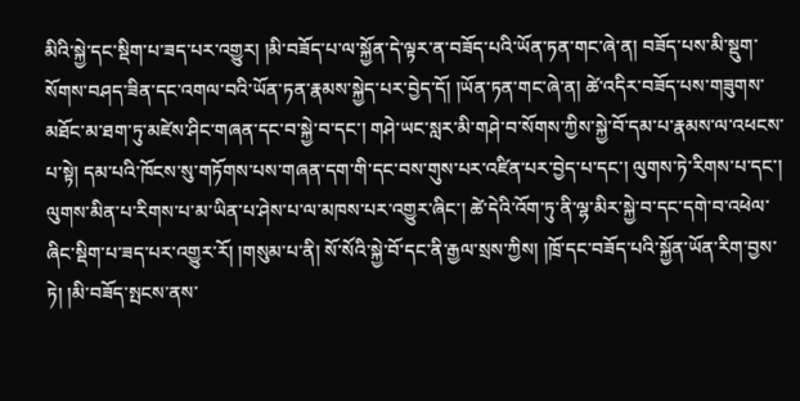མིའི་སྐྱེ་དང་སྡིག་པ་ཟད་པར་འགྱུར། །མི་བཟོད་པ་ལ་སྐྱོན་དེ་ལྟར་ན་བཟོད་པའི་ཡོན་ཏན་གང་ཞེ་ན། བཟོད་པས་མི་སྡུག་སོགས་བཤད་ཟིན་དང་འགལ་བའི་ཡོན་ཏན་རྣམས་སྐྱེད་པར་བྱེད་དོ། །ཡོན་ཏན་གང་ཞེ་ན། ཚེ་འདིར་བཟོད་པས་གཟུགས་མཐོང་མ་ཐག་ཏུ་མཛེས་ཤིང་གཞན་དང་བ་སྐྱེ་བ་དང་། གཤེ་ཡང་སླར་མི་གཤེ་བ་སོགས་ཀྱིས་སྐྱེ་བོ་དམ་པ་རྣམས་ལ་འཕངས་པ་སྟེ། དམ་པའི་ཁོངས་སུ་གཏོགས་པས་གཞན་དག་གི་དང་བས་གུས་པར་འཛིན་པར་བྱེད་པ་དང་། ལུགས་ཏེ་རིགས་པ་དང་། ལུགས་མིན་པ་རིགས་པ་མ་ཡིན་པ་ཤེས་པ་ལ་མཁས་པར་འགྱུར་ཞིང་། ཚེ་དེའི་འོག་ཏུ་ནི་ལྷ་མིར་སྐྱེ་བ་དང་དགེ་བ་འཕེལ་ཞིང་སྡིག་པ་ཟད་པར་འགྱུར་རོ། །གསུམ་པ་ནི། སོ་སོའི་སྐྱེ་བོ་དང་ནི་རྒྱལ་སྲས་ཀྱིས། །ཁྲོ་དང་བཟོད་པའི་སྐྱོན་ཡོན་རིག་བྱས་ཏེ། །མི་བཟོད་སྤངས་ནས་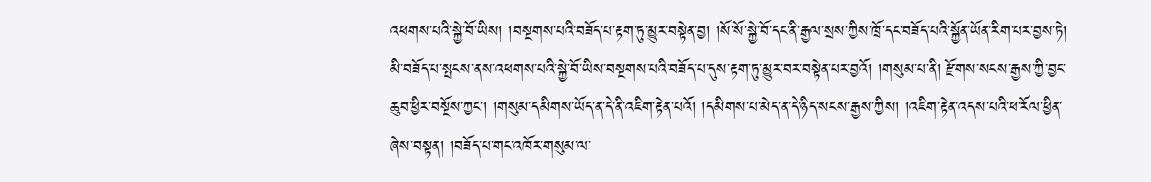འཕགས་པའི་སྐྱེ་བོ་ཡིས། །བསྔགས་པའི་བཟོད་པ་རྟག་ཏུ་མྱུར་བསྟེན་བྱ། །སོ་སོ་སྐྱེ་བོ་དང་ནི་རྒྱལ་སྲས་ཀྱིས་ཁྲོ་དང་བཟོད་པའི་སྐྱོན་ཡོན་རིག་པར་བྱས་ཏེ། མི་བཟོད་པ་སྤངས་ནས་འཕགས་པའི་སྐྱེ་བོ་ཡིས་བསྔགས་པའི་བཟོད་པ་དུས་རྟག་ཏུ་མྱུར་བར་བསྟེན་པར་བྱའོ། །གསུམ་པ་ནི། རྫོགས་སངས་རྒྱས་ཀྱི་བྱང་ཆུབ་ཕྱིར་བསྔོས་ཀྱང་། །གསུམ་དམིགས་ཡོད་ན་དེ་ནི་འཇིག་རྟེན་པའོ། །དམིགས་པ་མེད་ན་དེ་ཉིད་སངས་རྒྱས་ཀྱིས། །འཇིག་རྟེན་འདས་པའི་ཕ་རོལ་ཕྱིན་ཞེས་བསྟན། །བཟོད་པ་གང་འཁོར་གསུམ་ལ་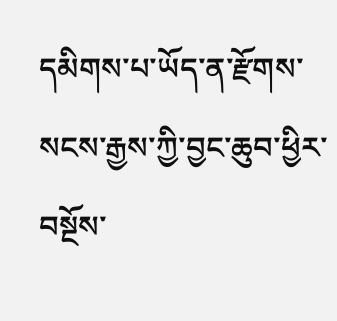དམིགས་པ་ཡོད་ན་རྫོགས་སངས་རྒྱས་ཀྱི་བྱང་ཆུབ་ཕྱིར་བསྔོས་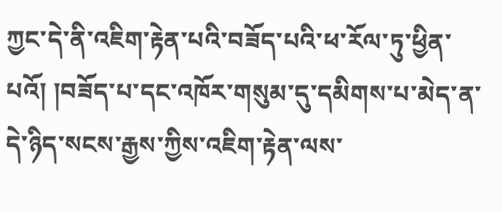ཀྱང་དེ་ནི་འཇིག་རྟེན་པའི་བཟོད་པའི་ཕ་རོལ་ཏུ་ཕྱིན་པའོ། །བཟོད་པ་དང་འཁོར་གསུམ་དུ་དམིགས་པ་མེད་ན་དེ་ཉིད་སངས་རྒྱས་ཀྱིས་འཇིག་རྟེན་ལས་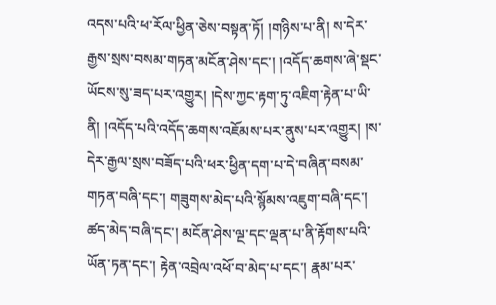འདས་པའི་ཕ་རོལ་ཕྱིན་ཅེས་བསྟན་ཏོ། །གཉིས་པ་ནི། ས་དེར་རྒྱས་སྲས་བསམ་གཏན་མངོན་ཤེས་དང་། །འདོད་ཆགས་ཞེ་སྡང་ཡོངས་སུ་ཟད་པར་འགྱུར། །དེས་ཀྱང་རྟག་ཏུ་འཇིག་རྟེན་པ་ཡི་ནི། །འདོད་པའི་འདོད་ཆགས་འཇོམས་པར་ནུས་པར་འགྱུར། །ས་དེར་རྒྱལ་སྲས་བཟོད་པའི་ཕར་ཕྱིན་དག་པ་དེ་བཞིན་བསམ་གཏན་བཞི་དང་། གཟུགས་མེད་པའི་སྙོམས་འཇུག་བཞི་དང་། ཚད་མེད་བཞི་དང་། མངོན་ཤེས་ལྔ་དང་ལྡན་པ་ནི་རྟོགས་པའི་ཡོན་ཏན་དང་། རྟེན་འབྲེལ་འཕོ་བ་མེད་པ་དང་། རྣམ་པར་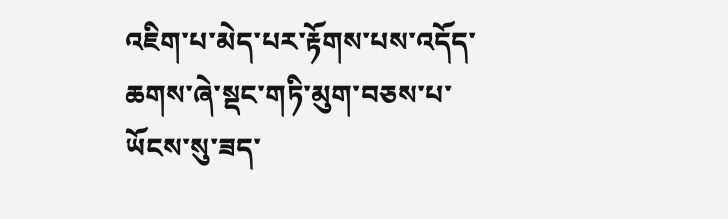འཇིག་པ་མེད་པར་རྟོགས་པས་འདོད་ཆགས་ཞེ་སྡང་གཏི་མུག་བཅས་པ་ཡོངས་སུ་ཟད་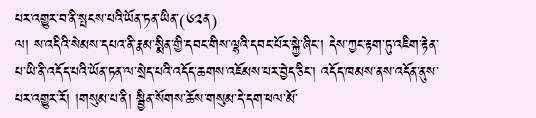པར་འགྱུར་བ་ནི་སྤངས་པའི་ཡོན་ཏན་ཡིན་(༦༢ན)
ལ། ས་འདིའི་སེམས་དཔའ་ནི་རྣམ་སྨིན་གྱི་དབང་གིས་ལྷའི་དབང་པོར་སྐྱེ་ཞིང་། དེས་ཀྱང་རྟག་ཏུ་འཇིག་རྟེན་པ་ཡི་ནི་འདོད་པའི་ཡོན་ཏན་ལ་སྲེད་པའི་འདོད་ཆགས་འཇོམས་པར་བྱེད་ཅིང་། འདོད་ཁམས་ནས་འདོན་ནུས་པར་འགྱུར་རོ། །གསུམ་པ་ནི། སྦྱིན་སོགས་ཆོས་གསུམ་དེ་དག་ཕལ་མོ་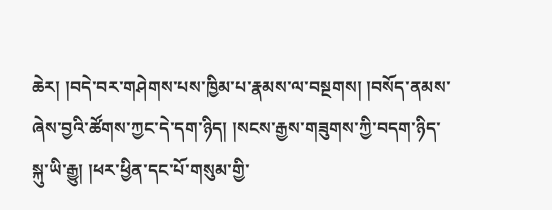ཆེར། །བདེ་བར་གཤེགས་པས་ཁྱིམ་པ་རྣམས་ལ་བསྔགས། །བསོད་ནམས་ཞེས་བྱའི་ཚོགས་ཀྱང་དེ་དག་ཉིད། །སངས་རྒྱས་གཟུགས་ཀྱི་བདག་ཉིད་སྐུ་ཡི་རྒྱུ། །ཕར་ཕྱིན་དང་པོ་གསུམ་གྱི་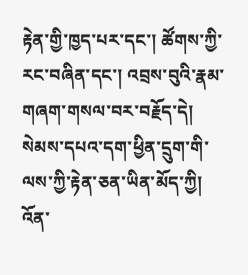རྟེན་གྱི་ཁྱད་པར་དང་། ཚོགས་ཀྱི་རང་བཞིན་དང་། འབྲས་བུའི་རྣམ་གཞག་གསལ་བར་བརྗོད་དེ། སེམས་དཔའ་དག་ཕྱིན་དྲུག་གི་ལས་ཀྱི་རྟེན་ཅན་ཡིན་མོད་ཀྱི། འོན་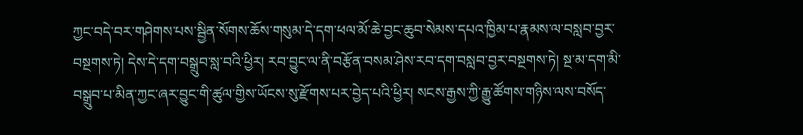ཀྱང་བདེ་བར་གཤེགས་པས་སྦྱིན་སོགས་ཆོས་གསུམ་དེ་དག་ཕལ་མོ་ཆེ་བྱང་ཆུབ་སེམས་དཔའ་ཁྱིམ་པ་རྣམས་ལ་བསླབ་བྱར་བསྔགས་ཏེ། དེས་དེ་དག་བསྒྲུབ་སླ་བའི་ཕྱིར། རབ་བྱུང་ལ་ནི་བརྩོན་བསམ་ཤེས་རབ་དག་བསླབ་བྱར་བསྔགས་ཏེ། སྔ་མ་དག་མི་བསྒྲུབ་པ་མིན་ཀྱང་ཞར་བྱུང་གི་ཚུལ་གྱིས་ཡོངས་སུ་རྫོགས་པར་བྱེད་པའི་ཕྱིར། སངས་རྒྱས་ཀྱི་རྒྱུ་ཚོགས་གཉིས་ལས་བསོད་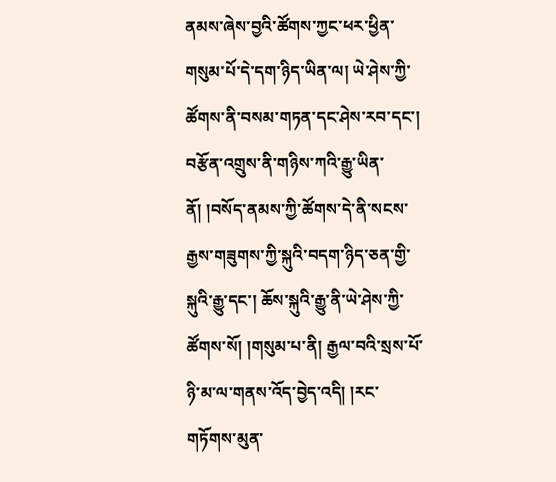ནམས་ཞེས་བྱའི་ཚོགས་ཀྱང་ཕར་ཕྱིན་གསུམ་པོ་དེ་དག་ཉིད་ཡིན་ལ། ཡེ་ཤེས་ཀྱི་ཚོགས་ནི་བསམ་གཏན་དང་ཤེས་རབ་དང་། བརྩོན་འགྲུས་ནི་གཉིས་ཀའི་རྒྱུ་ཡིན་ནོ། །བསོད་ནམས་ཀྱི་ཚོགས་དེ་ནི་སངས་རྒྱས་གཟུགས་ཀྱི་སྐུའི་བདག་ཉིད་ཅན་གྱི་སྐུའི་རྒྱུ་དང་། ཆོས་སྐུའི་རྒྱུ་ནི་ཡེ་ཤེས་ཀྱི་ཚོགས་སོ། །གསུམ་པ་ནི། རྒྱལ་བའི་སྲས་པོ་ཉི་མ་ལ་གནས་འོད་བྱེད་འདི། །རང་གཏོགས་མུན་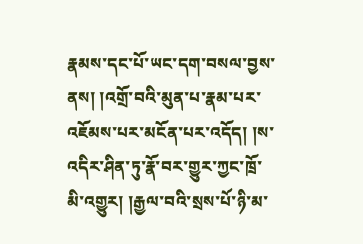རྣམས་དང་པོ་ཡང་དག་བསལ་བྱས་ནས། །འགྲོ་བའི་མུན་པ་རྣམ་པར་འཇོམས་པར་མངོན་པར་འདོད། །ས་འདིར་ཤིན་ཏུ་རྣོ་བར་གྱུར་ཀྱང་ཁྲོ་མི་འགྱུར། །རྒྱལ་བའི་སྲས་པོ་ཉི་མ་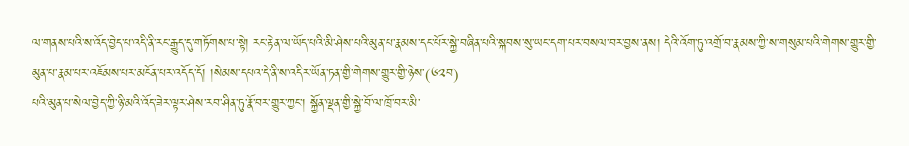ལ་གནས་པའི་ས་འོད་བྱེད་པ་འདི་ནི་རང་རྒྱུད་དུ་གཏོགས་པ་སྟེ། རང་རྟེན་ལ་ཡོད་པའི་མི་ཤེས་པའི་མུན་པ་རྣམས་དང་པོར་སྐྱེ་བཞིན་པའི་སྐབས་སུ་ཡང་དག་པར་བསལ་བར་བྱས་ནས། དེའི་འོག་ཏུ་འགྲོ་བ་རྣམས་ཀྱི་ས་གསུམ་པའི་གེགས་གྱུར་གྱི་མུན་པ་རྣམ་པར་འཇོམས་པར་མངོན་པར་འདོད་དོ། །སེམས་དཔའ་དེ་ནི་ས་འདིར་ཡོན་ཏན་གྱི་གེགས་གྱུར་གྱི་ཉེས་(༦༢བ)
པའི་མུན་པ་སེལ་བྱེད་ཀྱི་ཉི་མའི་འོད་ཟེར་ལྟར་ཤེས་རབ་ཤིན་ཏུ་རྣོ་བར་གྱུར་ཀྱང་། སྐྱོན་ལྡན་གྱི་སྐྱེ་བོ་ལ་ཁྲོ་བར་མི་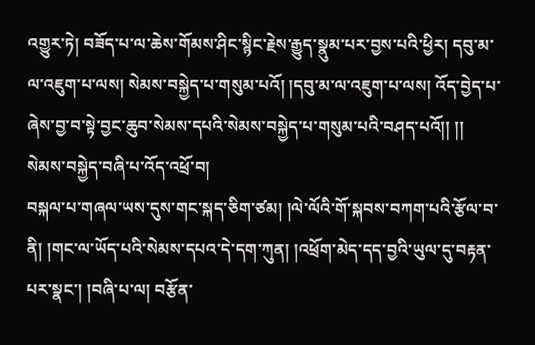འགྱུར་ཏེ། བཟོད་པ་ལ་ཆེས་གོམས་ཤིང་སྙིང་རྗེས་རྒྱུད་སྣུམ་པར་བྱས་པའི་ཕྱིར། དབུ་མ་ལ་འཇུག་པ་ལས། སེམས་བསྐྱེད་པ་གསུམ་པའོ། །དབུ་མ་ལ་འཇུག་པ་ལས། འོད་བྱེད་པ་ཞེས་བྱ་བ་སྟེ་བྱང་ཆུབ་སེམས་དཔའི་སེམས་བསྐྱེད་པ་གསུམ་པའི་བཤད་པའོ།། །།
སེམས་བསྐྱེད་བཞི་པ་འོད་འཕྲོ་བ།
བསྐལ་པ་གཞལ་ཡས་དུས་གང་སྐད་ཅིག་ཙམ། །ལེ་ལོའི་གོ་སྐབས་བཀག་པའི་རྩོལ་བ་ནི། །གང་ལ་ཡོད་པའི་སེམས་དཔའ་དེ་དག་ཀུན། །འཕྲོག་མེད་དད་བྱའི་ཡུལ་དུ་བརྟན་པར་སྣང་། །བཞི་པ་ལ། བརྩོན་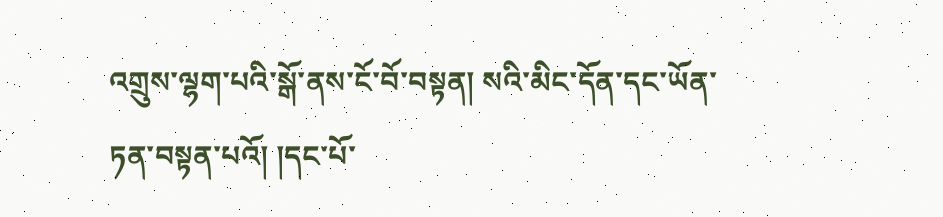འགྲུས་ལྷག་པའི་སྒོ་ནས་ངོ་བོ་བསྟན། སའི་མིང་དོན་དང་ཡོན་ཏན་བསྟན་པའོ། །དང་པོ་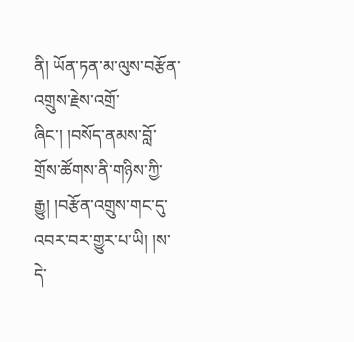ནི། ཡོན་ཏན་མ་ལུས་བརྩོན་འགྲུས་རྗེས་འགྲོ་ཞིང་། །བསོད་ནམས་བློ་གྲོས་ཚོགས་ནི་གཉིས་ཀྱི་རྒྱུ། །བརྩོན་འགྲུས་གང་དུ་འབར་བར་གྱུར་པ་ཡི། །ས་དེ་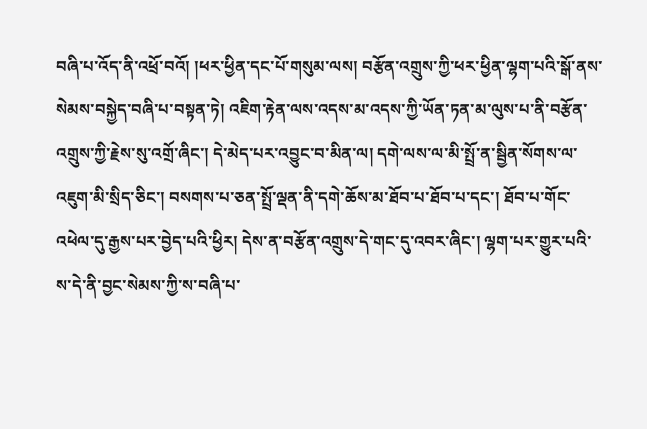བཞི་པ་འོད་ནི་འཕྲོ་བའོ། །ཕར་ཕྱིན་དང་པོ་གསུམ་ལས། བརྩོན་འགྲུས་ཀྱི་ཕར་ཕྱིན་ལྷག་པའི་སྒོ་ནས་སེམས་བསྐྱེད་བཞི་པ་བསྟན་ཏེ། འཇིག་རྟེན་ལས་འདས་མ་འདས་ཀྱི་ཡོན་ཏན་མ་ལུས་པ་ནི་བརྩོན་འགྲུས་ཀྱི་རྗེས་སུ་འགྲོ་ཞིང་། དེ་མེད་པར་འབྱུང་བ་མིན་ལ། དགེ་ལས་ལ་མི་སྤྲོ་ན་སྦྱིན་སོགས་ལ་འཇུག་མི་སྲིད་ཅིང་། བསགས་པ་ཅན་སྤྲོ་ལྡན་ནི་དགེ་ཆོས་མ་ཐོབ་པ་ཐོབ་པ་དང་། ཐོབ་པ་གོང་འཕེལ་དུ་རྒྱས་པར་བྱེད་པའི་ཕྱིར། དེས་ན་བརྩོན་འགྲུས་དེ་གང་དུ་འབར་ཞིང་། ལྷག་པར་གྱུར་པའི་ས་དེ་ནི་བྱང་སེམས་ཀྱི་ས་བཞི་པ་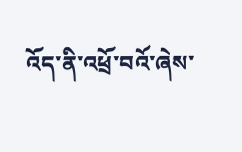འོད་ནི་འཕྲོ་བའོ་ཞེས་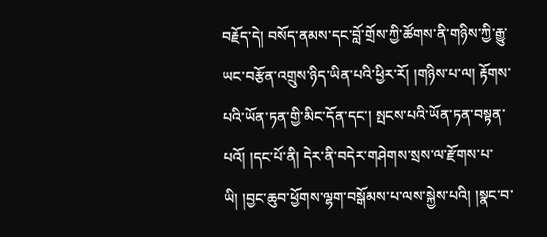བརྗོད་དེ། བསོད་ནམས་དང་བློ་གྲོས་ཀྱི་ཚོགས་ནི་གཉིས་ཀྱི་རྒྱུ་ཡང་བརྩོན་འགྲུས་ཉིད་ཡིན་པའི་ཕྱིར་རོ། །གཉིས་པ་ལ། རྟོགས་པའི་ཡོན་ཏན་གྱི་མིང་དོན་དང་། སྤངས་པའི་ཡོན་ཏན་བསྟན་པའོ། །དང་པོ་ནི། དེར་ནི་བདེར་གཤེགས་སྲས་ལ་རྫོགས་པ་ཡི། །བྱང་ཆུབ་ཕྱོགས་ལྷག་བསྒོམས་པ་ལས་སྐྱེས་པའི། །སྣང་བ་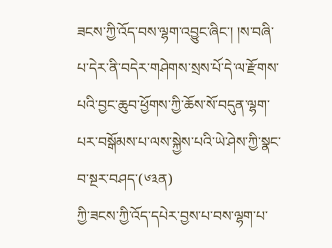ཟངས་ཀྱི་འོད་བས་ལྷག་འབྱུང་ཞིང་། །ས་བཞི་པ་དེར་ནི་བདེར་གཤེགས་སྲས་པོ་དེ་ལ་རྫོགས་པའི་བྱང་ཆུབ་ཕྱོགས་ཀྱི་ཆོས་སོ་བདུན་ལྷག་པར་བསྒོམས་པ་ལས་སྐྱེས་པའི་ཡེ་ཤེས་ཀྱི་སྣང་བ་སྔར་བཤད་(༦༣ན)
ཀྱི་ཟངས་ཀྱི་འོད་དཔེར་བྱས་པ་བས་ལྷག་པ་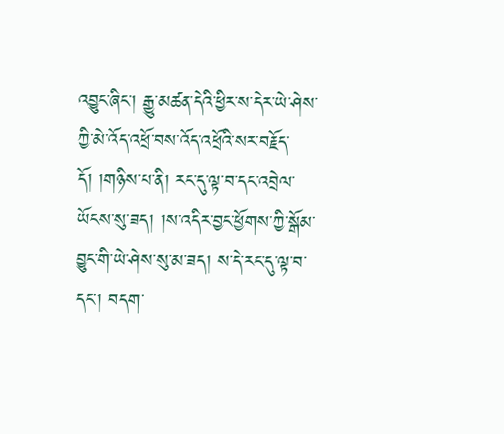འབྱུང་ཞིང་། རྒྱུ་མཚན་དེའི་ཕྱིར་ས་དེར་ཡེ་ཤེས་ཀྱི་མེ་འོད་འཕྲོ་བས་འོད་འཕྲོའི་སར་བརྗོད་དོ། །གཉིས་པ་ནི། རང་དུ་ལྟ་བ་དང་འབྲེལ་ཡོངས་སུ་ཟད། །ས་འདིར་བྱང་ཕྱོགས་ཀྱི་སྒོམ་བྱུང་གི་ཡེ་ཤེས་སུ་མ་ཟད། ས་དེ་རང་དུ་ལྟ་བ་དང་། བདག་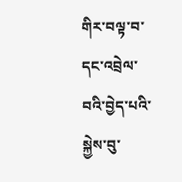གིར་བལྟ་བ་དང་འབྲེལ་བའི་བྱེད་པའི་སྐྱེས་བུ་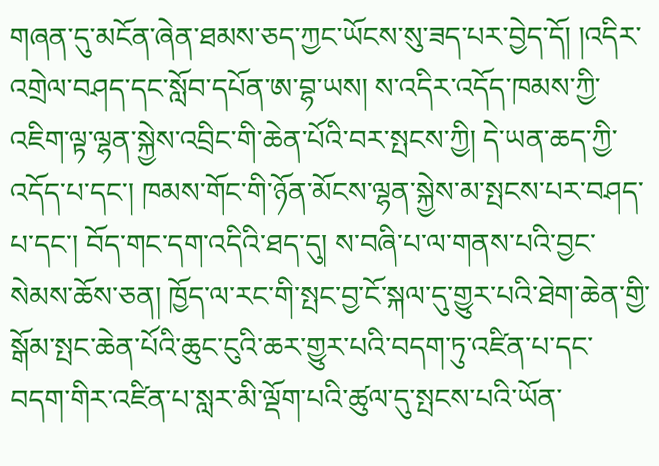གཞན་དུ་མངོན་ཞེན་ཐམས་ཅད་ཀྱང་ཡོངས་སུ་ཟད་པར་བྱེད་དོ། །འདིར་འགྲེལ་བཤད་དང་སློབ་དཔོན་ཨ་བྷ་ཡས། ས་འདིར་འདོད་ཁམས་ཀྱི་འཇིག་ལྟ་ལྷན་སྐྱེས་འབྲིང་གི་ཆེན་པོའི་བར་སྤངས་ཀྱི། དེ་ཡན་ཆད་ཀྱི་འདོད་པ་དང་། ཁམས་གོང་གི་ཉོན་མོངས་ལྷན་སྐྱེས་མ་སྤངས་པར་བཤད་པ་དང་། བོད་གང་དག་འདིའི་ཐད་དུ། ས་བཞི་པ་ལ་གནས་པའི་བྱང་སེམས་ཆོས་ཅན། ཁྱོད་ལ་རང་གི་སྤང་བྱ་ངོ་སྐལ་དུ་གྱུར་པའི་ཐེག་ཆེན་གྱི་སྒོམ་སྤང་ཆེན་པོའི་ཆུང་ངུའི་ཆར་གྱུར་པའི་བདག་ཏུ་འཛིན་པ་དང་བདག་གིར་འཛིན་པ་སླར་མི་ལྡོག་པའི་ཚུལ་དུ་སྤངས་པའི་ཡོན་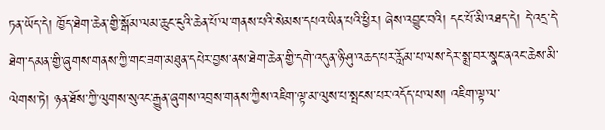ཏན་ཡོད་དེ། ཁྱོད་ཐེག་ཆེན་གྱི་སྒོམ་ལམ་ཆུང་ངུའི་ཆེན་པོ་ལ་གནས་པའི་སེམས་དཔའ་ཡིན་པའི་ཕྱིར། ཞེས་འབྱུང་བའི། དང་པོ་མི་འཐད་དེ། དེ་འདྲ་དེ་ཐེག་དམན་གྱི་ཞུགས་གནས་ཀྱི་གང་ཟག་མཐུན་དཔེར་བྱས་ནས་ཐེག་ཆེན་གྱི་དགེ་འདུན་ཉི་ཤུ་འཆད་པར་རློམ་པ་ལས་དེར་སྨྲ་བར་སྣང་ནའང་ཆེས་མི་ལེགས་ཏེ། ཉན་ཐོས་ཀྱི་ལུགས་སུའང་རྒྱུན་ཞུགས་འབྲས་གནས་ཀྱིས་འཇིག་ལྟ་མ་ལུས་པ་སྤངས་པར་འདོད་པ་ལས། འཇིག་ལྟ་ལ་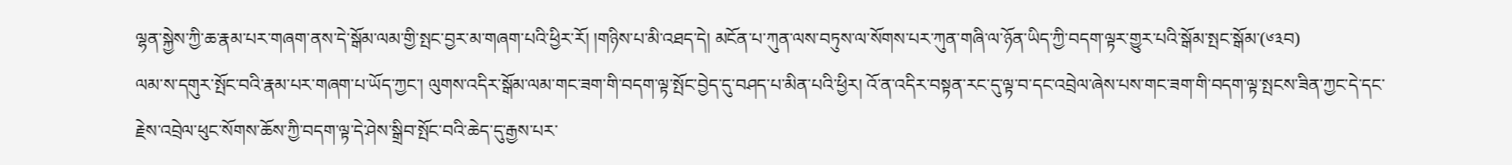ལྷན་སྐྱེས་ཀྱི་ཆ་རྣམ་པར་གཞག་ནས་དེ་སྒོམ་ལམ་གྱི་སྤང་བྱར་མ་གཞག་པའི་ཕྱིར་རོ། །གཉིས་པ་མི་འཐད་དེ། མངོན་པ་ཀུན་ལས་བཏུས་ལ་སོགས་པར་ཀུན་གཞི་ལ་ཉོན་ཡིད་ཀྱི་བདག་ལྟར་གྱུར་པའི་སྒོམ་སྤང་སྒོམ་(༦༣བ)
ལམ་ས་དགུར་སྤོང་བའི་རྣམ་པར་གཞག་པ་ཡོད་ཀྱང་། ལུགས་འདིར་སྒོམ་ལམ་གང་ཟག་གི་བདག་ལྟ་སྤོང་བྱེད་དུ་བཤད་པ་མིན་པའི་ཕྱིར། འོ་ན་འདིར་བསྟན་རང་དུ་ལྟ་བ་དང་འབྲེལ་ཞེས་པས་གང་ཟག་གི་བདག་ལྟ་སྤངས་ཟིན་ཀྱང་དེ་དང་རྗེས་འབྲེལ་ཕུང་སོགས་ཆོས་ཀྱི་བདག་ལྟ་དེ་ཤེས་སྒྲིབ་སྤོང་བའི་ཆེད་དུ་རྒྱས་པར་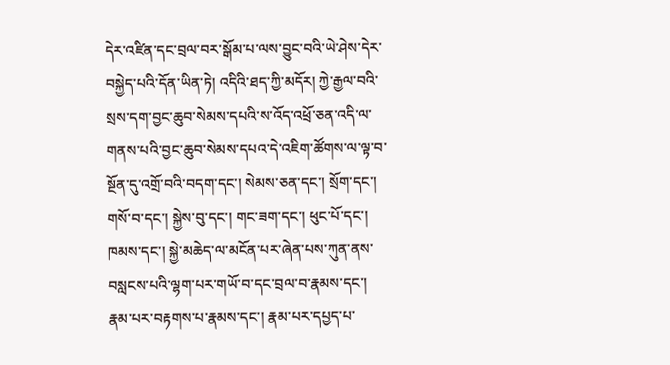དེར་འཛིན་དང་བྲལ་བར་སྒོམ་པ་ལས་བྱུང་བའི་ཡེ་ཤེས་དེར་བསྐྱེད་པའི་དོན་ཡིན་ཏེ། འདིའི་ཐད་ཀྱི་མདོར། ཀྱེ་རྒྱལ་བའི་སྲས་དག་བྱང་ཆུབ་སེམས་དཔའི་ས་འོད་འཕྲོ་ཅན་འདི་ལ་གནས་པའི་བྱང་ཆུབ་སེམས་དཔའ་དེ་འཇིག་ཚོགས་ལ་ལྟ་བ་སྔོན་དུ་འགྲོ་བའི་བདག་དང་། སེམས་ཅན་དང་། སྲོག་དང་། གསོ་བ་དང་། སྐྱེས་བུ་དང་། གང་ཟག་དང་། ཕུང་པོ་དང་། ཁམས་དང་། སྐྱེ་མཆེད་ལ་མངོན་པར་ཞེན་པས་ཀུན་ནས་བསླངས་པའི་ལྷག་པར་གཡོ་བ་དང་བྲལ་བ་རྣམས་དང་། རྣམ་པར་བརྟགས་པ་རྣམས་དང་། རྣམ་པར་དཔྱད་པ་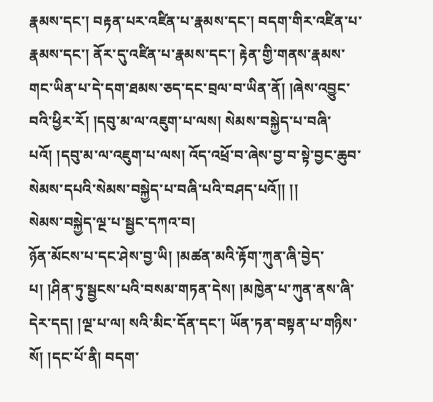རྣམས་དང་། བརྟན་པར་འཛིན་པ་རྣམས་དང་། བདག་གིར་འཛིན་པ་རྣམས་དང་། ནོར་དུ་འཛིན་པ་རྣམས་དང་། རྟེན་གྱི་གནས་རྣམས་གང་ཡིན་པ་དེ་དག་ཐམས་ཅད་དང་བྲལ་བ་ཡིན་ནོ། །ཞེས་འབྱུང་བའི་ཕྱིར་རོ། །དབུ་མ་ལ་འཇུག་པ་ལས། སེམས་བསྐྱེད་པ་བཞི་པའོ། །དབུ་མ་ལ་འཇུག་པ་ལས། འོད་འཕྲོ་བ་ཞེས་བྱ་བ་སྟེ་བྱང་ཆུབ་སེམས་དཔའི་སེམས་བསྐྱེད་པ་བཞི་པའི་བཤད་པའོ།། །།
སེམས་བསྐྱེད་ལྔ་པ་སྦྱང་དཀའ་བ།
ཉོན་མོངས་པ་དང་ཤེས་བྱ་ཡི། །མཚན་མའི་རྟོག་ཀུན་ཞི་བྱེད་པ། །ཤིན་ཏུ་སྦྱངས་པའི་བསམ་གཏན་དེས། །མཁྱེན་པ་ཀུན་ནས་ཞི་དེར་དད། །ལྔ་པ་ལ། སའི་མིང་དོན་དང་། ཡོན་ཏན་བསྟན་པ་གཉིས་སོ། །དང་པོ་ནི། བདག་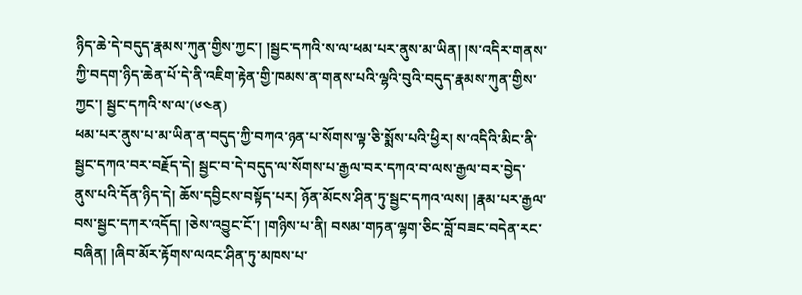ཉིད་ཆེ་དེ་བདུད་རྣམས་ཀུན་གྱིས་ཀྱང་། །སྦྱང་དཀའི་ས་ལ་ཕམ་པར་ནུས་མ་ཡིན། །ས་འདིར་གནས་ཀྱི་བདག་ཉིད་ཆེན་པོ་དེ་ནི་འཇིག་རྟེན་གྱི་ཁམས་ན་གནས་པའི་ལྷའི་བུའི་བདུད་རྣམས་ཀུན་གྱིས་ཀྱང་། སྦྱང་དཀའི་ས་ལ་(༦༤ན)
ཕམ་པར་ནུས་པ་མ་ཡིན་ན་བདུད་ཀྱི་བཀའ་ཉན་པ་སོགས་ལྟ་ཅི་སྨོས་པའི་ཕྱིར། ས་འདིའི་མིང་ནི་སྦྱང་དཀའ་བར་བརྗོད་དེ། སྦྱང་བ་དེ་བདུད་ལ་སོགས་པ་རྒྱལ་བར་དཀའ་བ་ལས་རྒྱལ་བར་བྱེད་ནུས་པའི་དོན་ཉིད་དེ། ཆོས་དབྱིངས་བསྟོད་པར། ཉོན་མོངས་ཤིན་ཏུ་སྦྱང་དཀའ་ལས། །རྣམ་པར་རྒྱལ་བས་སྦྱང་དཀར་འདོད། །ཅེས་འབྱུང་ངོ་། །གཉིས་པ་ནི། བསམ་གཏན་ལྷག་ཅིང་བློ་བཟང་བདེན་རང་བཞིན། །ཞིབ་མོར་རྟོགས་ལའང་ཤིན་ཏུ་མཁས་པ་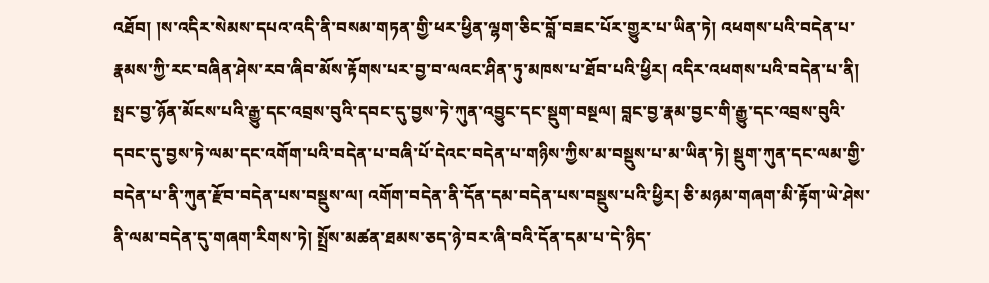འཐོབ། །ས་འདིར་སེམས་དཔའ་འདི་ནི་བསམ་གཏན་གྱི་ཕར་ཕྱིན་ལྷག་ཅིང་བློ་བཟང་པོར་གྱུར་པ་ཡིན་ཏེ། འཕགས་པའི་བདེན་པ་རྣམས་ཀྱི་རང་བཞིན་ཤེས་རབ་ཞིབ་མོས་རྟོགས་པར་བྱ་བ་ལའང་ཤིན་ཏུ་མཁས་པ་ཐོབ་པའི་ཕྱིར། འདིར་འཕགས་པའི་བདེན་པ་ནི། སྤང་བྱ་ཉོན་མོངས་པའི་རྒྱུ་དང་འབྲས་བུའི་དབང་དུ་བྱས་ཏེ་ཀུན་འབྱུང་དང་སྡུག་བསྔལ། བླང་བྱ་རྣམ་བྱང་གི་རྒྱུ་དང་འབྲས་བུའི་དབང་དུ་བྱས་ཏེ་ལམ་དང་འགོག་པའི་བདེན་པ་བཞི་པོ་དེའང་བདེན་པ་གཉིས་ཀྱིས་མ་བསྡུས་པ་མ་ཡིན་ཏེ། སྡུག་ཀུན་དང་ལམ་གྱི་བདེན་པ་ནི་ཀུན་རྫོབ་བདེན་པས་བསྡུས་ལ། འགོག་བདེན་ནི་དོན་དམ་བདེན་པས་བསྡུས་པའི་ཕྱིར། ཅི་མཉམ་གཞག་མི་རྟོག་ཡེ་ཤེས་ནི་ལམ་བདེན་དུ་གཞག་རིགས་ཏེ། སྤྲོས་མཚན་ཐམས་ཅད་ཉེ་བར་ཞི་བའི་དོན་དམ་པ་དེ་ཉིད་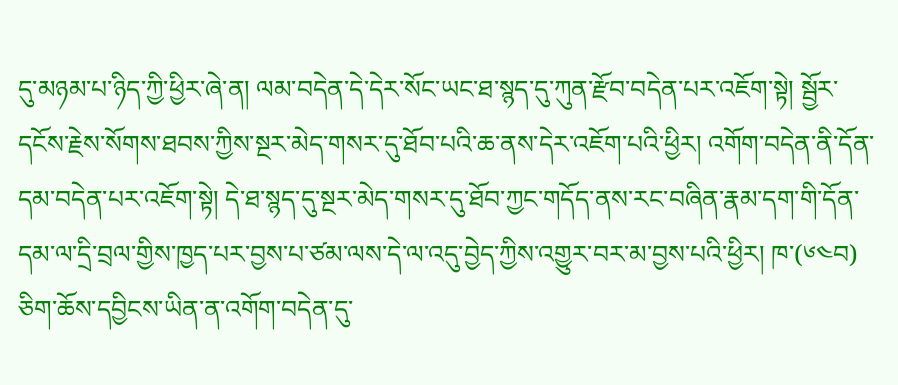དུ་མཉམ་པ་ཉིད་ཀྱི་ཕྱིར་ཞེ་ན། ལམ་བདེན་དེ་དེར་སོང་ཡང་ཐ་སྙད་དུ་ཀུན་རྫོབ་བདེན་པར་འཇོག་སྟེ། སྦྱོར་དངོས་རྗེས་སོགས་ཐབས་ཀྱིས་སྔར་མེད་གསར་དུ་ཐོབ་པའི་ཆ་ནས་དེར་འཇོག་པའི་ཕྱིར། འགོག་བདེན་ནི་དོན་དམ་བདེན་པར་འཇོག་སྟེ། དེ་ཐ་སྙད་དུ་སྔར་མེད་གསར་དུ་ཐོབ་ཀྱང་གདོད་ནས་རང་བཞིན་རྣམ་དག་གི་དོན་དམ་ལ་དྲི་བྲལ་གྱིས་ཁྱད་པར་བྱས་པ་ཙམ་ལས་དེ་ལ་འདུ་བྱེད་ཀྱིས་འགྱུར་བར་མ་བྱས་པའི་ཕྱིར། ཁ་(༦༤བ)
ཅིག་ཆོས་དབྱིངས་ཡིན་ན་འགོག་བདེན་དུ་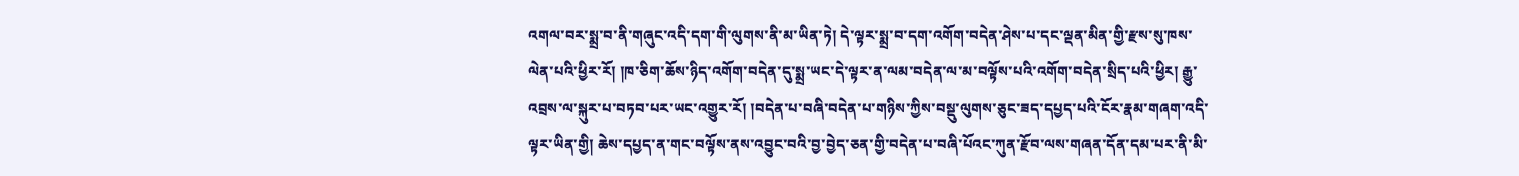འགལ་བར་སྨྲ་བ་ནི་གཞུང་འདི་དག་གི་ལུགས་ནི་མ་ཡིན་ཏེ། དེ་ལྟར་སྨྲ་བ་དག་འགོག་བདེན་ཤེས་པ་དང་ལྡན་མིན་གྱི་རྫས་སུ་ཁས་ལེན་པའི་ཕྱིར་རོ། །ཁ་ཅིག་ཆོས་ཉིད་འགོག་བདེན་དུ་སྨྲ་ཡང་དེ་ལྟར་ན་ལམ་བདེན་ལ་མ་བལྟོས་པའི་འགོག་བདེན་སྲིད་པའི་ཕྱིར། རྒྱུ་འབྲས་ལ་སྐུར་པ་བཏབ་པར་ཡང་འགྱུར་རོ། །བདེན་པ་བཞི་བདེན་པ་གཉིས་ཀྱིས་བསྡུ་ལུགས་ཅུང་ཟད་དཔྱད་པའི་ངོར་རྣམ་གཞག་འདི་ལྟར་ཡིན་གྱི། ཆེས་དཔྱད་ན་གང་བལྟོས་ནས་འབྱུང་བའི་བྱ་བྱེད་ཅན་གྱི་བདེན་པ་བཞི་པོའང་ཀུན་རྫོབ་ལས་གཞན་དོན་དམ་པར་ནི་མི་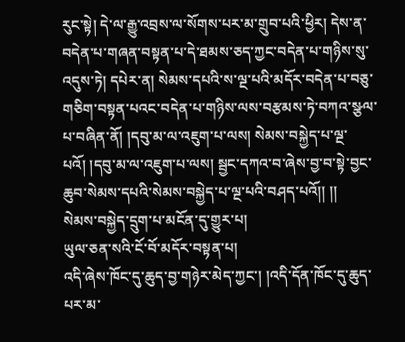རུང་སྟེ། དེ་ལ་རྒྱུ་འབྲས་ལ་སོགས་པར་མ་གྲུབ་པའི་ཕྱིར། དེས་ན་བདེན་པ་གཞན་བསྟན་པ་དེ་ཐམས་ཅད་ཀྱང་བདེན་པ་གཉིས་སུ་འདུས་ཏེ། དཔེར་ན། སེམས་དཔའི་ས་ལྔ་པའི་མདོར་བདེན་པ་བཅུ་གཅིག་བསྟན་པའང་བདེན་པ་གཉིས་ལས་བརྩམས་ཏེ་བཀའ་སྩལ་པ་བཞིན་ནོ། །དབུ་མ་ལ་འཇུག་པ་ལས། སེམས་བསྐྱེད་པ་ལྔ་པའོ། །དབུ་མ་ལ་འཇུག་པ་ལས། སྦྱང་དཀའ་བ་ཞེས་བྱ་བ་སྟེ་བྱང་ཆུབ་སེམས་དཔའི་སེམས་བསྐྱེད་པ་ལྔ་པའི་བཤད་པའོ།། །།
སེམས་བསྐྱེད་དྲུག་པ་མངོན་དུ་གྱུར་པ།
ཡུལ་ཅན་སའི་ངོ་བོ་མདོར་བསྟན་པ།
འདི་ཞེས་ཁོང་དུ་ཆུད་བྱ་གཉེར་མེད་ཀྱང་། །འདི་དོན་ཁོང་དུ་ཆུད་པར་མ་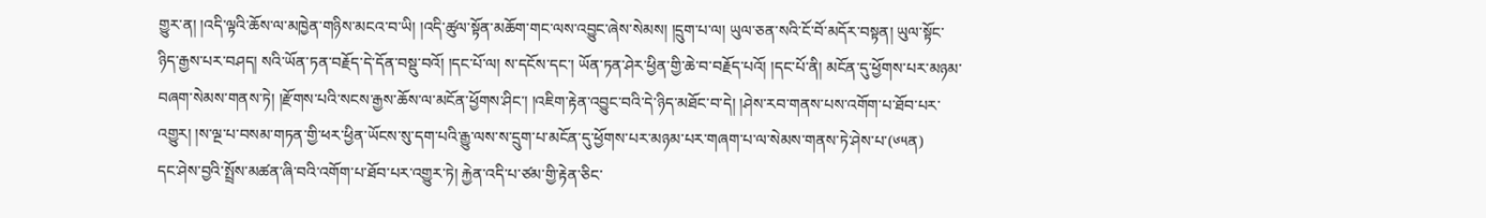གྱུར་ན། །འདི་ལྟའི་ཆོས་ལ་མཁྱེན་གཉིས་མངའ་བ་ཡི། །འདི་ཚུལ་སྟོན་མཆོག་གང་ལས་འབྱུང་ཞེས་སེམས། །དྲུག་པ་ལ། ཡུལ་ཅན་སའི་ངོ་བོ་མདོར་བསྟན། ཡུལ་སྟོང་ཉིད་རྒྱས་པར་བཤད། སའི་ཡོན་ཏན་བརྗོད་དེ་དོན་བསྡུ་བའོ། །དང་པོ་ལ། ས་དངོས་དང་། ཡོན་ཏན་ཤེར་ཕྱིན་གྱི་ཆེ་བ་བརྗོད་པའོ། །དང་པོ་ནི། མངོན་དུ་ཕྱོགས་པར་མཉམ་བཞག་སེམས་གནས་ཏེ། །རྫོགས་པའི་སངས་རྒྱས་ཆོས་ལ་མངོན་ཕྱོགས་ཤིང་། །འཇིག་རྟེན་འབྱུང་བའི་དེ་ཉིད་མཐོང་བ་དེ། །ཤེས་རབ་གནས་པས་འགོག་པ་ཐོབ་པར་འགྱུར། །ས་ལྔ་པ་བསམ་གཏན་གྱི་ཕར་ཕྱིན་ཡོངས་སུ་དག་པའི་རྒྱུ་ལས་ས་དྲུག་པ་མངོན་དུ་ཕྱོགས་པར་མཉམ་པར་གཞག་པ་ལ་སེམས་གནས་ཏེ་ཤེས་པ་(༦༥ན)
དང་ཤེས་བྱའི་སྤྲོས་མཚན་ཞི་བའི་འགོག་པ་ཐོབ་པར་འགྱུར་ཏེ། རྐྱེན་འདི་པ་ཙམ་གྱི་རྟེན་ཅིང་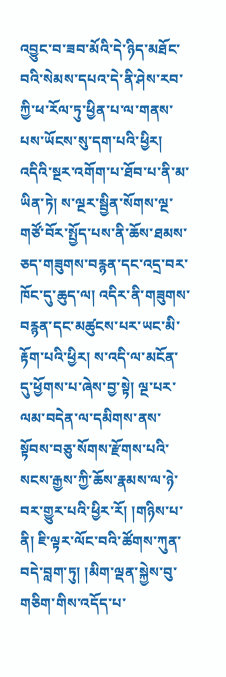འབྱུང་བ་ཟབ་མོའི་དེ་ཉིད་མཐོང་བའི་སེམས་དཔའ་དེ་ནི་ཤེས་རབ་ཀྱི་ཕ་རོལ་ཏུ་ཕྱིན་པ་ལ་གནས་པས་ཡོངས་སུ་དག་པའི་ཕྱིར། འདིའི་སྔར་འགོག་པ་ཐོབ་པ་ནི་མ་ཡིན་ཏེ། ས་ལྔར་སྦྱིན་སོགས་ལྔ་གཙོ་བོར་སྤྱོད་པས་ནི་ཆོས་ཐམས་ཅད་གཟུགས་བརྙན་དང་འདྲ་བར་ཁོང་དུ་ཆུད་ལ། འདིར་ནི་གཟུགས་བརྙན་དང་མཚུངས་པར་ཡང་མི་རྟོག་པའི་ཕྱིར། ས་འདི་ལ་མངོན་དུ་ཕྱོགས་པ་ཞེས་བྱ་སྟེ། ལྔ་པར་ལམ་བདེན་ལ་དམིགས་ནས་སྟོབས་བཅུ་སོགས་རྫོགས་པའི་སངས་རྒྱས་ཀྱི་ཆོས་རྣམས་ལ་ཉེ་བར་གྱུར་པའི་ཕྱིར་རོ། །གཉིས་པ་ནི། ཇི་ལྟར་ལོང་བའི་ཚོགས་ཀུན་བདེ་བླག་ཏུ། །མིག་ལྡན་སྐྱེས་བུ་གཅིག་གིས་འདོད་པ་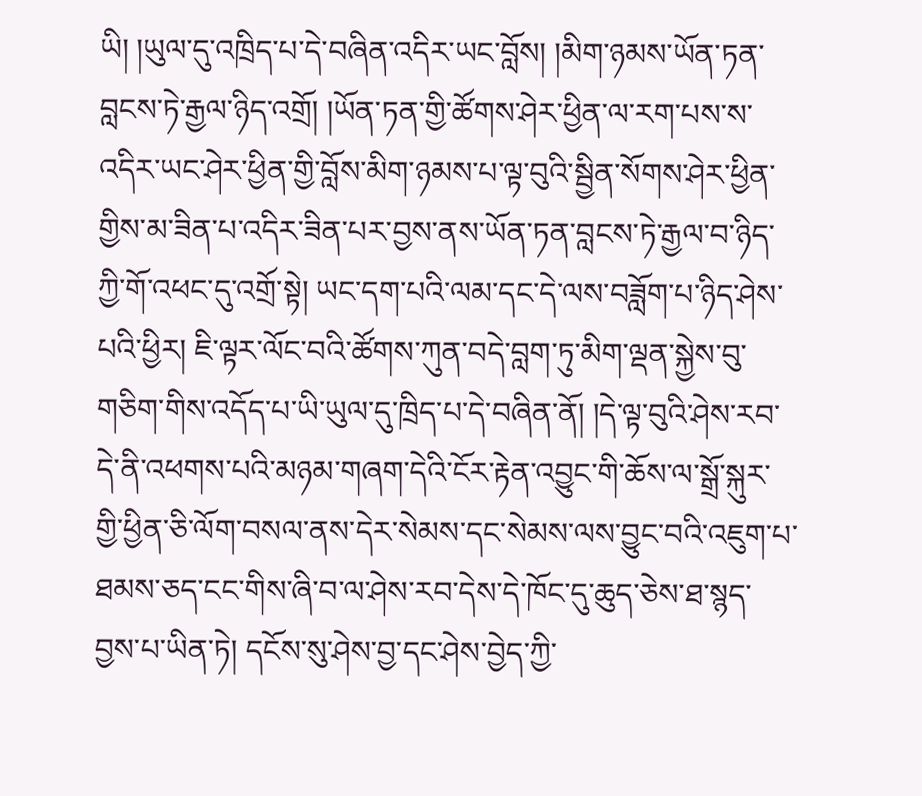ཡི། །ཡུལ་དུ་འཁྲིད་པ་དེ་བཞིན་འདིར་ཡང་བློས། །མིག་ཉམས་ཡོན་ཏན་བླངས་ཏེ་རྒྱལ་ཉིད་འགྲོ། །ཡོན་ཏན་གྱི་ཚོགས་ཤེར་ཕྱིན་ལ་རག་པས་ས་འདིར་ཡང་ཤེར་ཕྱིན་གྱི་བློས་མིག་ཉམས་པ་ལྟ་བུའི་སྦྱིན་སོགས་ཤེར་ཕྱིན་གྱིས་མ་ཟིན་པ་འདིར་ཟིན་པར་བྱས་ནས་ཡོན་ཏན་བླངས་ཏེ་རྒྱལ་བ་ཉིད་ཀྱི་གོ་འཕང་དུ་འགྲོ་སྟེ། ཡང་དག་པའི་ལམ་དང་དེ་ལས་བཟློག་པ་ཉིད་ཤེས་པའི་ཕྱིར། ཇི་ལྟར་ལོང་བའི་ཚོགས་ཀུན་བདེ་བླག་ཏུ་མིག་ལྡན་སྐྱེས་བུ་གཅིག་གིས་འདོད་པ་ཡི་ཡུལ་དུ་ཁྲིད་པ་དེ་བཞིན་ནོ། །དེ་ལྟ་བུའི་ཤེས་རབ་དེ་ནི་འཕགས་པའི་མཉམ་གཞག་དེའི་ངོར་རྟེན་འབྱུང་གི་ཆོས་ལ་སྒྲོ་སྐུར་གྱི་ཕྱིན་ཅི་ལོག་བསལ་ནས་དེར་སེམས་དང་སེམས་ལས་བྱུང་བའི་འཇུག་པ་ཐམས་ཅད་ངང་གིས་ཞི་བ་ལ་ཤེས་རབ་དེས་དེ་ཁོང་དུ་ཆུད་ཅེས་ཐ་སྙད་བྱས་པ་ཡིན་ཏེ། དངོས་སུ་ཤེས་བྱ་དང་ཤེས་བྱེད་ཀྱི་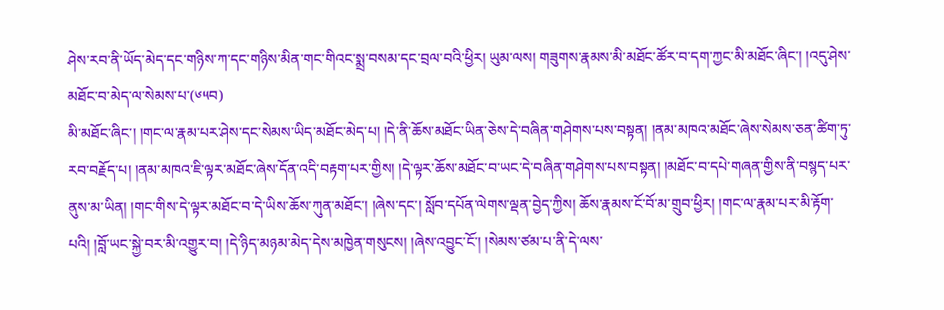ཤེས་རབ་ནི་ཡོད་མེད་དང་གཉིས་ཀ་དང་གཉིས་མིན་གང་གིའང་སྨྲ་བསམ་དང་བྲལ་བའི་ཕྱིར། ཡུམ་ལས། གཟུགས་རྣམས་མི་མཐོང་ཚོར་བ་དག་ཀྱང་མི་མཐོང་ཞིང་། །འདུ་ཤེས་མཐོང་བ་མེད་ལ་སེམས་པ་(༦༥བ)
མི་མཐོང་ཞིང་། །གང་ལ་རྣམ་པར་ཤེས་དང་སེམས་ཡིད་མཐོང་མེད་པ། །དེ་ནི་ཆོས་མཐོང་ཡིན་ཅེས་དེ་བཞིན་གཤེགས་པས་བསྟན། །ནམ་མཁའ་མཐོང་ཞེས་སེམས་ཅན་ཚིག་ཏུ་རབ་བརྗོད་པ། །ནམ་མཁའ་ཇི་ལྟར་མཐོང་ཞེས་དོན་འདི་བརྟག་པར་གྱིས། །དེ་ལྟར་ཆོས་མཐོང་བ་ཡང་དེ་བཞིན་གཤེགས་པས་བསྟན། །མཐོང་བ་དཔེ་གཞན་གྱིས་ནི་བསྙད་པར་ནུས་མ་ཡིན། །གང་གིས་དེ་ལྟར་མཐོང་བ་དེ་ཡིས་ཆོས་ཀུན་མཐོང་། །ཞེས་དང་། སློབ་དཔོན་ལེགས་ལྡན་བྱེད་ཀྱིས། ཆོས་རྣམས་ངོ་བོ་མ་གྲུབ་ཕྱིར། །གང་ལ་རྣམ་པར་མི་རྟོག་པའི། །བློ་ཡང་སྐྱེ་བར་མི་འགྱུར་བ། །དེ་ཉིད་མཉམ་མེད་དེས་མཁྱེན་གསུངས། །ཞེས་འབྱུང་ངོ་། །སེམས་ཙམ་པ་ནི་དེ་ལས་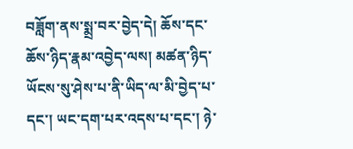བཟློག་ནས་སྨྲ་བར་བྱེད་དེ། ཆོས་དང་ཆོས་ཉིད་རྣམ་འབྱེད་ལས། མཚན་ཉིད་ཡོངས་སུ་ཤེས་པ་ནི་ཡིད་ལ་མི་བྱེད་པ་དང་། ཡང་དག་པར་འདས་པ་དང་། ཉེ་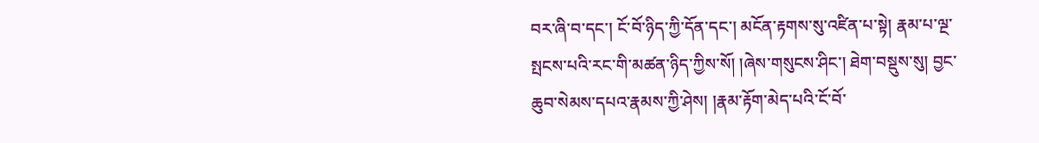བར་ཞི་བ་དང་། ངོ་བོ་ཉིད་ཀྱི་དོན་དང་། མངོན་རྟགས་སུ་འཛིན་པ་སྟེ། རྣམ་པ་ལྔ་སྤངས་པའི་རང་གི་མཚན་ཉིད་ཀྱིས་སོ། །ཞེས་གསུངས་ཤིང་། ཐེག་བསྡུས་སུ། བྱང་ཆུབ་སེམས་དཔའ་རྣམས་ཀྱི་ཤེས། །རྣམ་རྟོག་མེད་པའི་ངོ་བོ་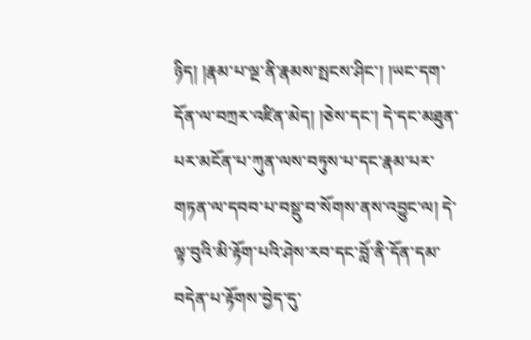ཉིད། །རྣམ་པ་ལྔ་ནི་རྣམས་སྤངས་ཤིང་། །ཡང་དག་དོན་ལ་བཀྲར་འཛིན་མེད། །ཅེས་དང་། དེ་དང་མཐུན་པར་མངོན་པ་ཀུན་ལས་བཏུས་པ་དང་རྣམ་པར་གཏན་ལ་དབབ་པ་བསྡུ་བ་སོགས་ནས་འབྱུང་ལ། དེ་ལྟ་བུའི་མི་རྟོག་པའི་ཤེས་རབ་དང་བློ་ནི་དོན་དམ་བདེན་པ་རྟོགས་བྱེད་དུ་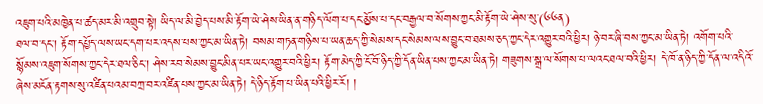འཇུག་པའི་མཁྱེན་པ་ཚད་མར་མི་འགྲུབ་སྟེ། ཡིད་ལ་མི་བྱེད་པས་མི་རྟོག་ཡེ་ཤེས་ཡིན་ན་གཉིད་ལོག་པ་དང་མྱོས་པ་དང་བརྒྱལ་བ་སོགས་ཀྱང་མི་རྟོག་ཡེ་ཤེས་སུ་(༦༦ན)
ཐལ་བ་དང་། རྟོག་དཔྱོད་ལས་ཡང་དག་པར་འདས་པས་ཀྱང་མ་ཡིན་ཏེ། བསམ་གཏན་གཉིས་པ་ཡན་ཆད་ཀྱི་སེམས་དང་སེམས་ལས་བྱུང་བ་ཐམས་ཅད་ཀྱང་དེར་འགྱུར་བའི་ཕྱིར། ཉེ་བར་ཞི་བས་ཀྱང་མ་ཡིན་ཏེ། འགོག་པའི་སྙོམས་འཇུག་སོགས་ཀྱང་དེར་ཐལ་ཅིང་། ཤེས་རབ་སེམས་བྱུང་མིན་པར་ཡང་འགྱུར་བའི་ཕྱིར། རྟོག་མེད་ཀྱི་ངོ་བོ་ཉིད་ཀྱི་དོན་ཡིན་པས་ཀྱང་མ་ཡིན་ཏེ། གཟུགས་སྒྲ་ལ་སོགས་པ་ལའང་ཐལ་བའི་ཕྱིར། དེ་ཁོ་ན་ཉིད་ཀྱི་དོན་ལ་འདིའོ་ཞེས་མངོན་རྟགས་སུ་འཛིན་པའམ་བཀྲ་བར་འཛིན་པས་ཀྱང་མ་ཡིན་ཏེ། དེ་ཉིད་རྟོག་པ་ཡིན་པའི་ཕྱིར་རོ། །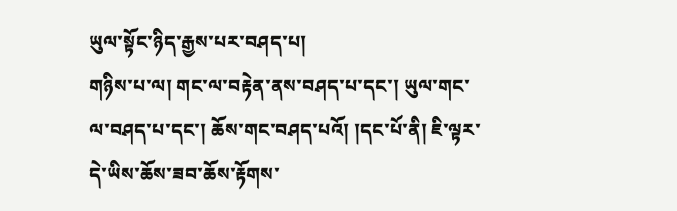ཡུལ་སྟོང་ཉིད་རྒྱས་པར་བཤད་པ།
གཉིས་པ་ལ། གང་ལ་བརྟེན་ནས་བཤད་པ་དང་། ཡུལ་གང་ལ་བཤད་པ་དང་། ཆོས་གང་བཤད་པའོ། །དང་པོ་ནི། ཇི་ལྟར་དེ་ཡིས་ཆོས་ཟབ་ཆོས་རྟོགས་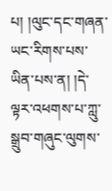པ། །ལུང་དང་གཞན་ཡང་རིགས་པས་ཡིན་པས་ན། །དེ་ལྟར་འཕགས་པ་ཀླུ་སྒྲུབ་གཞུང་ལུགས་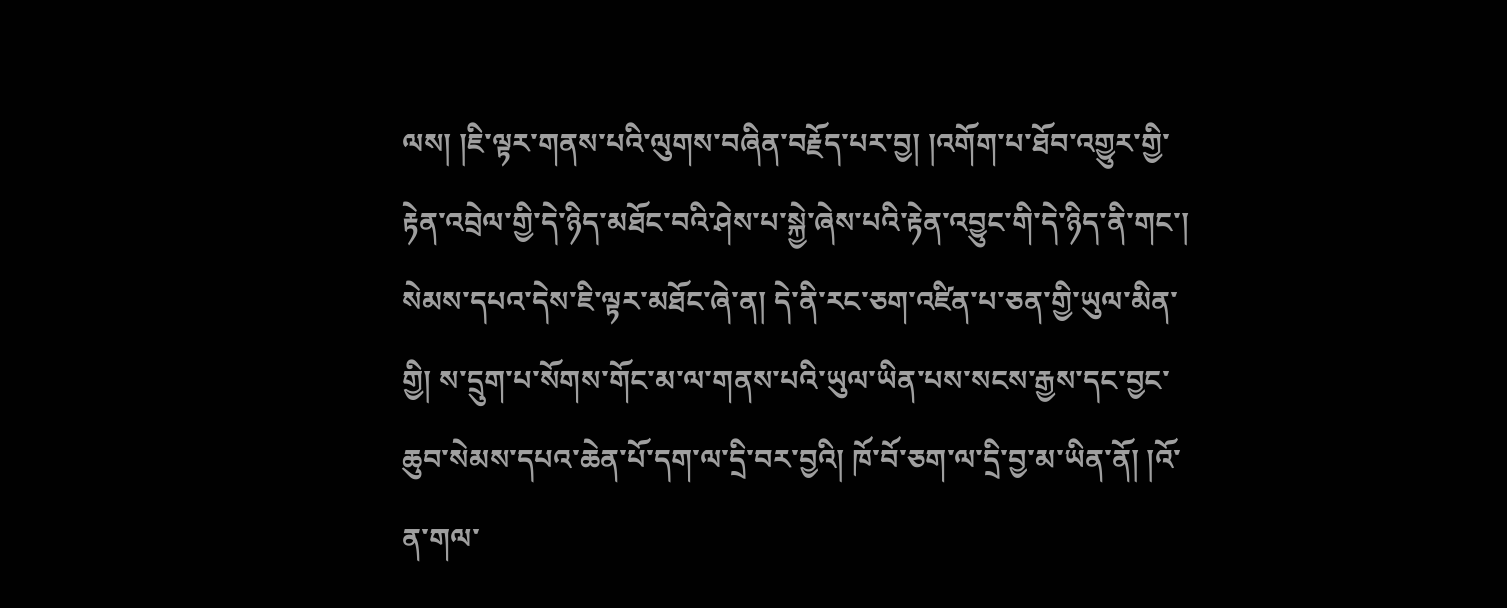ལས། །ཇི་ལྟར་གནས་པའི་ལུགས་བཞིན་བརྗོད་པར་བྱ། །འགོག་པ་ཐོབ་འགྱུར་གྱི་རྟེན་འབྲེལ་གྱི་དེ་ཉིད་མཐོང་བའི་ཤེས་པ་སྐྱེ་ཞེས་པའི་རྟེན་འབྱུང་གི་དེ་ཉིད་ནི་གང་། སེམས་དཔའ་དེས་ཇི་ལྟར་མཐོང་ཞེ་ན། དེ་ནི་རང་ཅག་འཛིན་པ་ཅན་གྱི་ཡུལ་མིན་གྱི། ས་དྲུག་པ་སོགས་གོང་མ་ལ་གནས་པའི་ཡུལ་ཡིན་པས་སངས་རྒྱས་དང་བྱང་ཆུབ་སེམས་དཔའ་ཆེན་པོ་དག་ལ་དྲི་བར་བྱའི། ཁོ་བོ་ཅག་ལ་དྲི་བྱ་མ་ཡིན་ནོ། །འོ་ན་གལ་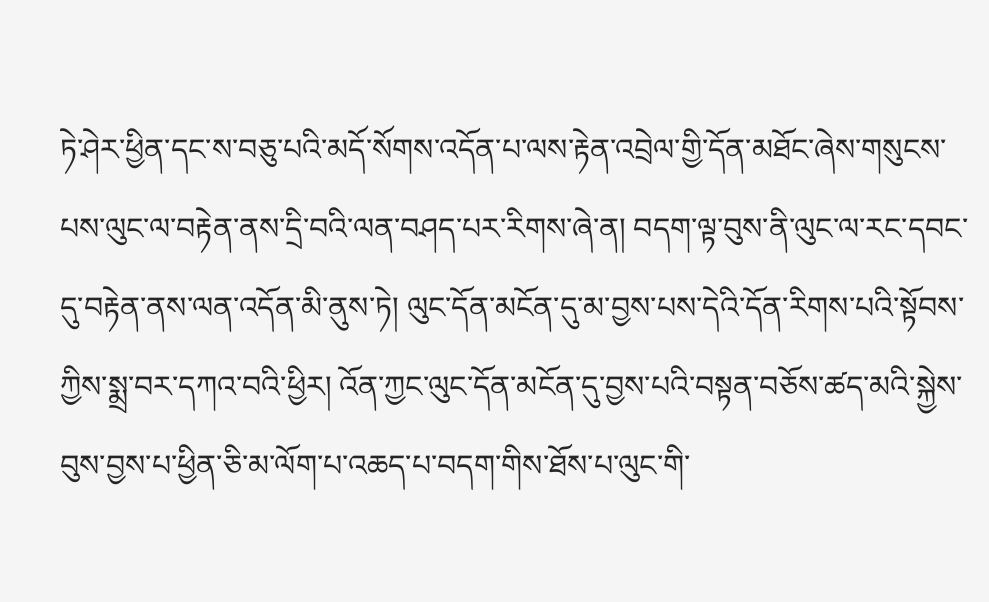ཏེ་ཤེར་ཕྱིན་དང་ས་བཅུ་པའི་མདོ་སོགས་འདོན་པ་ལས་རྟེན་འབྲེལ་གྱི་དོན་མཐོང་ཞེས་གསུངས་པས་ལུང་ལ་བརྟེན་ནས་དྲི་བའི་ལན་བཤད་པར་རིགས་ཞེ་ན། བདག་ལྟ་བུས་ནི་ལུང་ལ་རང་དབང་དུ་བརྟེན་ནས་ལན་འདོན་མི་ནུས་ཏེ། ལུང་དོན་མངོན་དུ་མ་བྱས་པས་དེའི་དོན་རིགས་པའི་སྟོབས་ཀྱིས་སྨྲ་བར་དཀའ་བའི་ཕྱིར། འོན་ཀྱང་ལུང་དོན་མངོན་དུ་བྱས་པའི་བསྟན་བཅོས་ཚད་མའི་སྐྱེས་བུས་བྱས་པ་ཕྱིན་ཅི་མ་ལོག་པ་འཆད་པ་བདག་གིས་ཐོས་པ་ལུང་གི་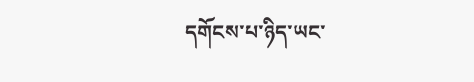དགོངས་པ་ཉིད་ཡང་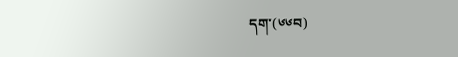དག་(༦༦བ)